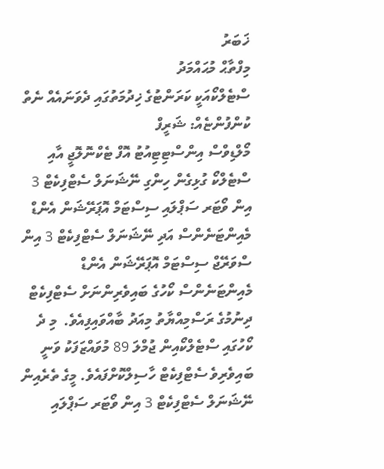ޚަބަރު
މިފްތާޙް މުޙައްމަދު
ސްޓެލްކޯއަކީ ކަރަންޓުގެ ޚިދުމަތުގައި ދެވަނައެއް ނެތް ކުންފުންޏެއް: ޝަރީފް
މޯލްޑިވްސް އިންސްޓިޓިއުޓު އޮފް ޓެކްނޮލޮޖީ އާއި ސްޓެލްކޯ ގުޅިގެން ހިންގި ނޭޝަނަލް ސެޓްފިކެޓް 3 އިން ވޯޓަރ ސަޕްލައި ސިސްޓަމް އޮޕަރޭޝަން އެންޑް މެއިންޓަނެންސް އަދި ނޭޝަނަލް ސެޓްފިކެޓް 3 އިން ސްވަރޭޖް ސިސްޓަމް އޮޕަރޭޝަން އެންޑް މެއިންޓަނެންސް ކޯހުގެ ބައިވެރިންނަށް ސެޓްފިކެޓް ދިނުމުގެ ރަސްމިއްޔާތު މިއަދު ބާއްވައިފިއެވެ.  މި ދެ ކޯހުގައި ސްޓެލްކޯއިން ޖުމްލަ 89 މުވައްޒަފަކު ވަނީ ބައިވެރިވެ ސެޓްފިކެޓް ހާސިލްކޮށްފައެވެ. މީގެ ތެރެއިން ނޭޝަނަލް ސެޓްފިކެޓް 3 އިން ވޯޓަރ ސަޕްލައި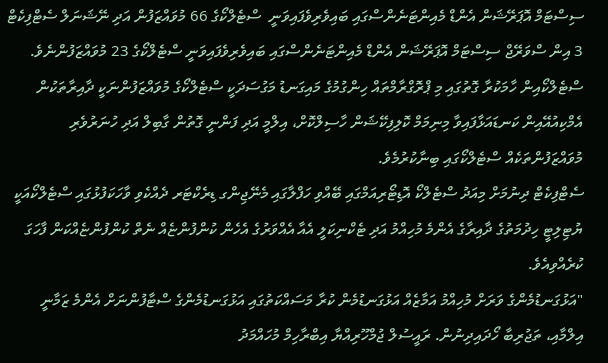ސިސްޓަމް އޮޕަރޭޝަން އެންޑް މެއިންޓަނެންސްގައި ބައިވެރިވެފައިވަނީ  ސްޓެލްކޯގެ 66 މުވައްޒަފުން އަދި ނޭޝަނަލް ސެޓްފިކެޓް 3 އިން ސްވަރޭޖް ސިސްޓަމް އޮޕަރޭޝަން އެންޑް މެއިންޓަނެންސްގައި ބައިވެރިވެފައިވަނީ ސްޓެލްކޯގެ 23 މުވައްޒަފުންނެވެ.
ސްޓެލްކޯއިން ހާމަކުރާ ގޮތުގައި މި ޕްރޮގްރާމްތައް ހިންގުމުގެ މައިގަނޑު މަގުސަދަކީ ސްޓެލްކޯގެ މުވައްޒަފުންނަކީ ދާއިރާތަކުން އެމްކިއުއޭއިން ކަނޑައަޅާފައިވާ މިނިމަމް ކޮލިފިކޭޝަން ހާސިލްކޮށް، އިލްމީ އަދި ފަންނީ ގޮތުން ގާބިލް އަދި ހުނަރުވެރި މުވައްޒަފުންތަކެއް ސްޓެލްކޯގައި ބިނާކުރުމެވެ.
ސެޓްފިކެޓް ދިނުމަށް މިއަދު ސްޓެލްކޯ އޮޑިޓޯރިއަމްގައި ބޭއްވި ހަފްލާގައި މެނޭޖިންގ ޑިރެކްޓަރ ދެއްކެވި ވާހަކަފުޅުގައި ސްޓެލްކޯއަކީ ޔުޓިލިޓީ ހިދުމަތުގެ ދާއިރާގެ އެންމެ މުހިއްމު އަދި ޓެކްނިކަލީ އެއާ އެއްވަރުގެ އެހެން ކުންފުންޏެއް ނެތް ކުންފުންޏެއްކަން ފާހަގަ ކުރެއްވިއެވެ.
"އަޅުގަނޑުމެންގެ ވަރަށް މުހިއްމު އަމާޒެއް އަޅުގަނޑުމެން ކުރާ މަސައްކަތުގައި އަޅުގަނޑުމެންގެ ސްޓާފުންނަށް އެންމެ ޒަމާނީ އިލްމާއި، ތަޖުރިބާ ހޯދައިދިނުން. ރައީސުލް ޖުމްހޫރިއްޔާ އިބްރާހިމް މުހައްމަދު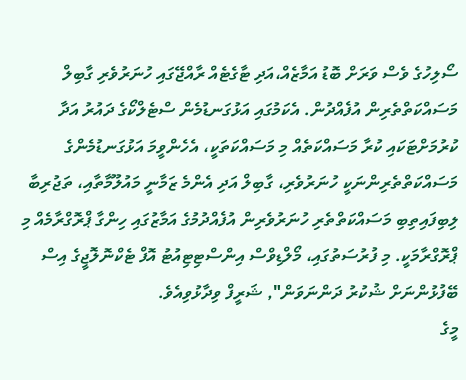ސޯލިހުގެ ވެސް ވަރަށް ބޮޑު އަމާޒެއް،އަދި ޓާގެޓެއް ރާއްޖޭގައި ހުނަރުވެރި ގާބިލް މަސައްކަތްތެރިން އުފެއްދުން. އެކަމުގައި އަޅުގަނޑުމެން ސްޓެލްކޯގެ ދައުރު އަދާ ކުރުމަށްޓަކައި ކުރާ މަސައްކަތެއް މި މަސައްކަތަކީ، އެހެންވީމަ އަޅުގަނޑުމެންގެ މަސައްކަތްތެރިންނަކީ ހުނަރުވެރި، ގާބިލް އަދި އެންމެ ޒަމާނީ މައުލޫމާތާއި، ތަޖުރިބާ ލިބިފައިތިބި މަސައްކަތްތެރި ހުނަރުވެރިން އުފެއްދުމުގެ އަމާޒުގައި ހިންގާ ޕްރޮގްރާމެއް މި ޕްރޮގްރާމަކީ. މި ފުރުސަތުގައި، މޯލްޑިވްސް އިންސްޓިޓިއުޓު އޮފް ޓެކްނޮލޮޖީގެ އިސް ބޭފުޅުންނަށް ޝުކުރު ދަންނަވަން", ޝަރީފް ވިދާޅުވިއެވެ.
މީގެ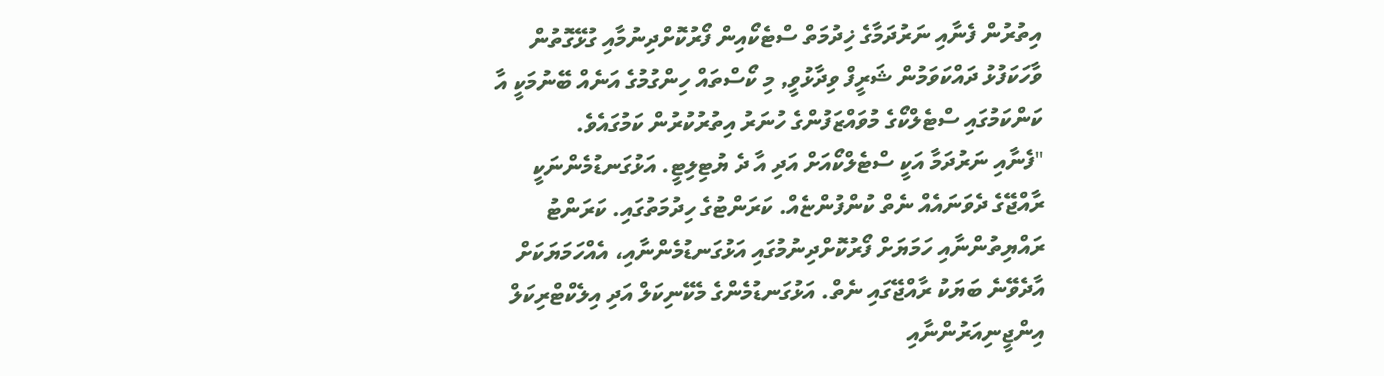އިތުރުން ފެނާއި ނަރުދަމާގެ ޚިދުމަތް ސްޓެކޯއިން ފޯރުކޮށްދިނުމާއި ގުޅޭގޮތުން ވާހަކަފުޅު ދައްކަވަމުން ޝަރީފް ވިދާޅުވީ, މި ކޯސްތައް ހިންގުމުގެ އަނެއް ބޭނުމަކީ އާ ކަންކަމުގައި ސްޓެލްކޯގެ މުވައްޒަފުންގެ ހުނަރު އިތުރުކުރުން ކަމުގައެވެ.
"ފެނާއި ނަރުދަމާ އަކީ ސްޓެލްކޯއަށް އަދި އާ ދެ ޔުޓިލިޓީ. އަޅުގަނޑުމެންނަކީ ރާއްޖޭގެ ދެވަނައެއް ނެތް ކުންފުންޏެއް. ކަރަންޓުގެ ހިދުމަތުގައި. ކަރަންޓު ރައްޔިތުންނާއި ހަމަޔަށް ފޯރުކޮށްދިނުމުގައި އަޅުގަނޑުމެންނާއި، އެއްހަމަޔަކަށް އާދެވޭނެ ބަޔަކު ރާއްޖޭގައި ނެތް. އަޅުގަނޑުމެންގެ މެކޭނިކަލް އަދި އިލެކްޓްރިކަލް އިންޖީނިއަރުންނާއި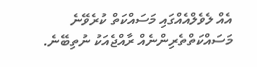އެއް ލެވެލްއެއްގައި މަސައްކަތް ކުރެވޭނެ މަސައްކަތްތެރިންނެއް ރާއްޖެއަކު ނުތިބޭނެ.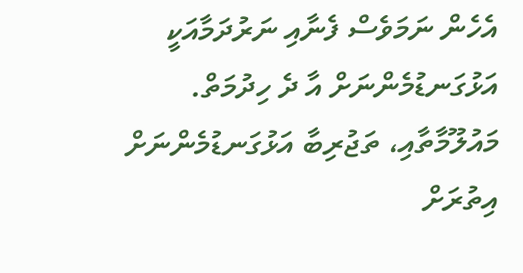އެހެން ނަމަވެސް ފެނާއި ނަރުދަމާއަކީ އަޅުގަނޑުމެންނަށް އާ ދެ ހިދުމަތް. މައުލޫމާތާއި، ތަޖުރިބާ އަޅުގަނޑުމެންނަށް އިތުރަށް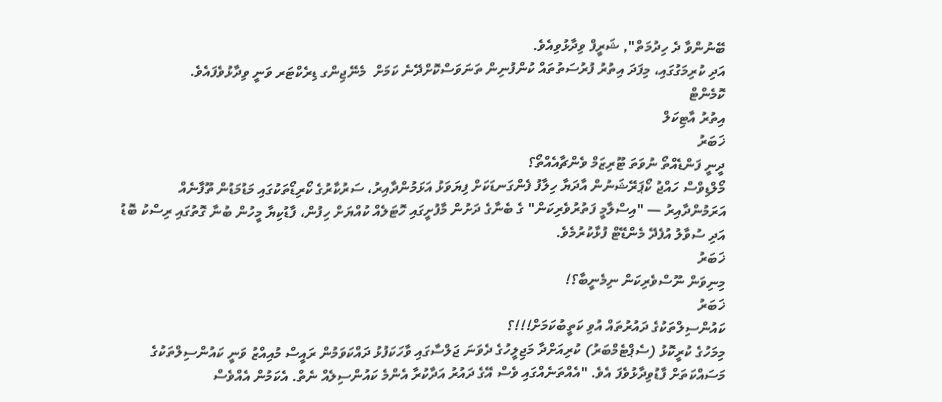ބޭނުންވާ ދެ ހިދުމަތް", ޝަރީފް ވިދާޅުވިއެވެ.
އަދި ކުރިމަގުގައި، މިފަދަ އިތުރު ފުރުސަތުތައް ކުންފުނިން ތަނަވަސްކޮށްދޭނެ ކަމަށް  މެނޭޖިންގ ޑިރެކްޓަރ ވަނީ ވިދާޅުވެފައެވެ.
ކޮމެންޓް
އިތުރު އާޓިކަލް
ޚަބަރު
ދީނީ ފަންޑެއްތޯ ނުވަތަ ޓޫރިޒަމް ވެންޗާއެއްތޯ؟
މޯލްޑިވްސް ހައްޖު ކޯޕަރޭޝަނުން އާދަޔާ ހިލާފު ފެންގަނޑަކަށް ފިޔަވަޅު އަޅަމުންދާއިރު، ސަރުކާރުގެ ކޯރިޑޯތަކުގައި މަޑުމަޑުން ތޫފާނެއް އަރަމުންދާއިރު — "އިސްލާމީ ފަތުރުވެރިކަން" ގެ ބެނާގެ ދަށުން މާފުށީގައި ހޮޓަލެއް ކުއްޔަށް ހިފުން، ފާޑުކިޔާ މީހުން ބުނާ ގޮތުގައި ރިސްކު ބޮޑު އަދި ސުވާލު އުފެދޭ މެންޑޭޓް ފުޅާކުރުމެވެ.
ޚަބަރު
މިނިވަން ނޫސްވެރިކަން ނިމެނީބާ؟!
ޚަބަރު
ކައުންސިލްތަކުގެ ދައުރުތައް އުވި ކަތީބުކަމަށް!!!؟
މިމަހުގެ ކުރީކޮޅު (ސެޕްޓެމްބަރު) ކުރިއަށްދާ މަޖިލީހުގެ ދެވަނަ ޖަލްސާގައި ވާހަކަފުޅު ދައްކަވަމުން ރައީސް މުއިއްޒު ވަނީ ކައުންސިލްތަކުގެ މަސައްކަތަށް ފާޑުވިދާޅުވެފަ އެވެ. "އެއްތަނެއްގައި ވެސް އޭގެ ދައުރު އަދާކުރާ އެންމެ ކައުންސިލެއް ނެތް. އެކަމުން އެއްވެސް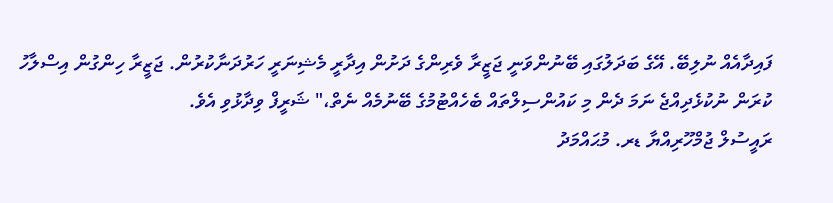ފައިދާއެއް ނުލިބޭ. އޭގެ ބަދަލުގައި ބޭނުންވަނީ ޖަޒީރާ ވެރިންގެ ދަށުން އިދާރީ މެޝިނަރީ ހަރުދަނާކުރުން. ޖަޒީރާ ހިންގުން އިސްލާހު ކުރަން ނުކުޅެދިއްޖެ ނަމަ ދެން މި ކައުންސިލްތައް ބެހެއްޓުމުގެ ބޭނުމެއް ނެތް،" ޝަރީފް ވިދާޅުވި އެވެ.
ރައީސުލް ޖުމްހޫރިއްޔާ ޑރ. މުޙައްމަދު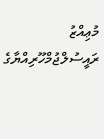މުޢިއްޒު
ރައީސުލްޖުމްހޫރިއްޔާގެ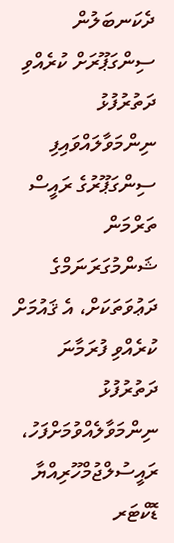ދެކަނބަލުން ސިންގަޕޫރަށް ކުރެއްވި ދަތުރުފުޅު ނިންމަވާލައްވައިފި
ސިންގަޕޫރުގެ ރައީސް ތަރްމަން ޝަންމުގަރަނަމްގެ ދަޢުވަތަކަށް، އެ ޤައުމަށް ކުރެއްވި ފުރަމާނަ ދަތުރުފުޅު ނިންމަވާލެއްވުމަށްފަހު، ރައީސުލްޖުމްހޫރިއްޔާ ޑޮކްޓަރ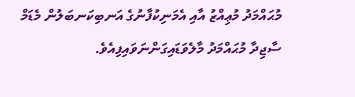މުޙައްމަދު މުޢިއްޒު އާއި އެމަނިކުފާނުގެ އަނބިކަނބަލުން މެޑަމް ސާޖިދާ މުޙައްމަދު މާލެވަޑައިގަންނަވައިފިއެވެ.